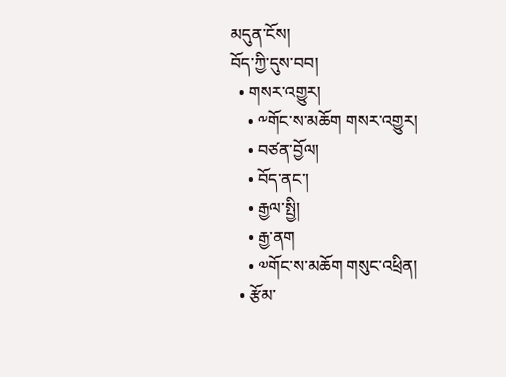མདུན་ངོས།
བོད་ཀྱི་དུས་བབ།
  • གསར་འགྱུར།
    • ༸གོང་ས་མཆོག གསར་འགྱུར།
    • བཙན་བྱོལ།
    • བོད་ནང་།
    • རྒྱལ་སྤྱི།
    • རྒྱ་ནག
    • ༧གོང་ས་མཆོག གསུང་འཕྲིན།
  • རྩོམ་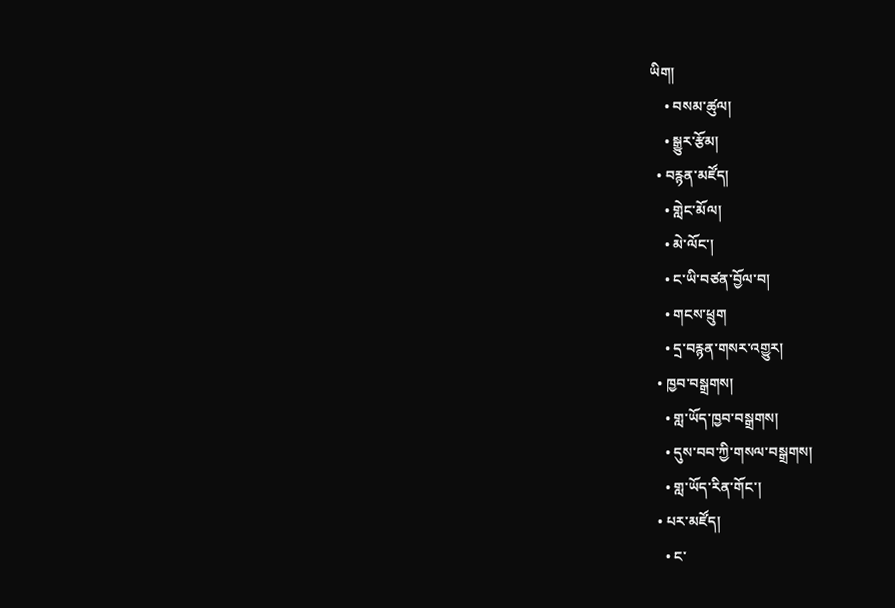ཡིག།
    • བསམ་ཚུལ།
    • སྒྱུར་རྩོམ།
  • བརྙན་མཛོད།
    • གླེང་མོལ།
    • མེ་ལོང་།
    • ང་ཡི་བཙན་བྱོལ་བ།
    • གངས་ཕྲུག
    • དྲ་བརྙན་གསར་འགྱུར།
  • ཁྱབ་བསྒྲགས།
    • གླ་ཡོད་ཁྱབ་བསྒྲགས།
    • དུས་བབ་ཀྱི་གསལ་བསྒྲགས།
    • གླ་ཡོད་རིན་གོང་།
  • པར་མཛོད།
    • ང་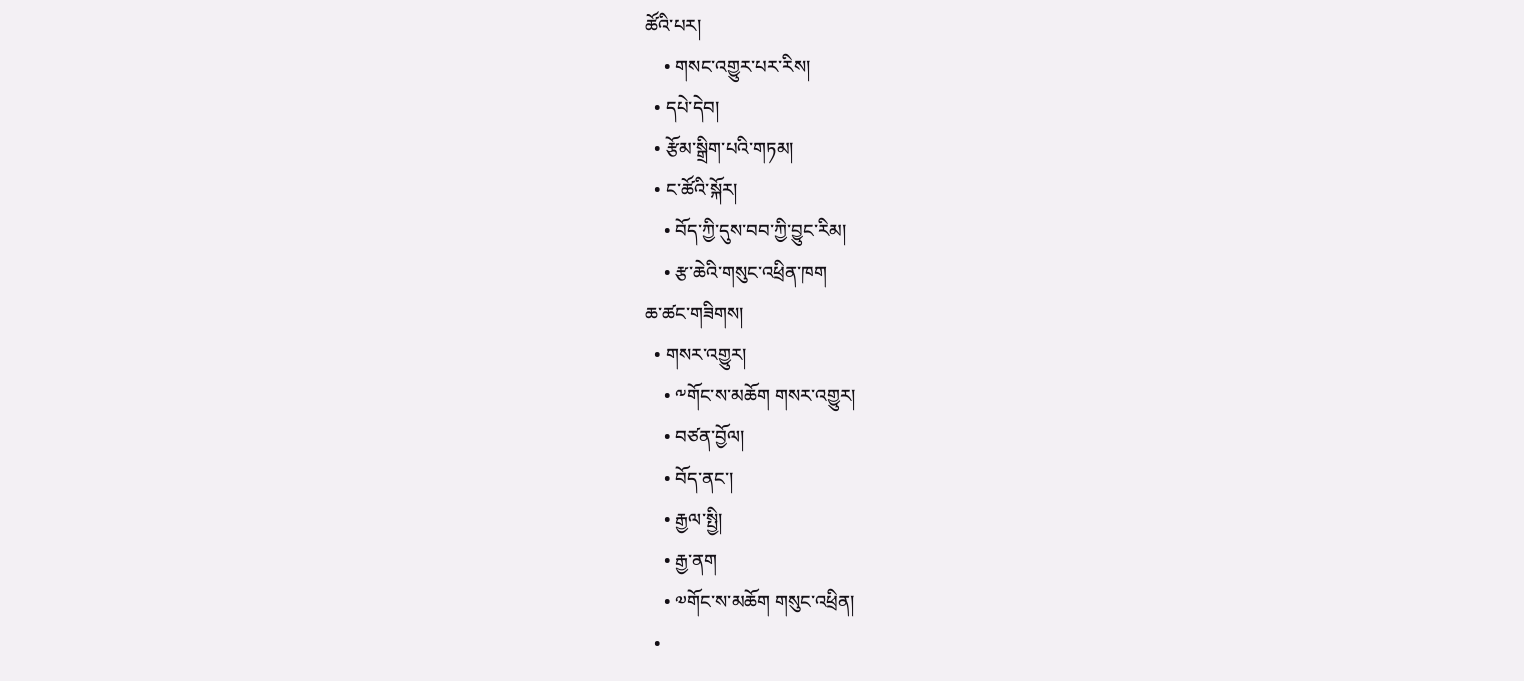ཚོའི་པར།
    • གསང་འགྱུར་པར་རིས།
  • དཔེ་དེབ།
  • རྩོམ་སྒྲིག་པའི་གཏམ།
  • ང་ཚོའི་སྐོར།
    • བོད་ཀྱི་དུས་བབ་ཀྱི་བྱུང་རིམ།
    • རྩ་ཆེའི་གསུང་འཕྲིན་ཁག
ཆ་ཚང་གཟིགས།
  • གསར་འགྱུར།
    • ༸གོང་ས་མཆོག གསར་འགྱུར།
    • བཙན་བྱོལ།
    • བོད་ནང་།
    • རྒྱལ་སྤྱི།
    • རྒྱ་ནག
    • ༧གོང་ས་མཆོག གསུང་འཕྲིན།
  •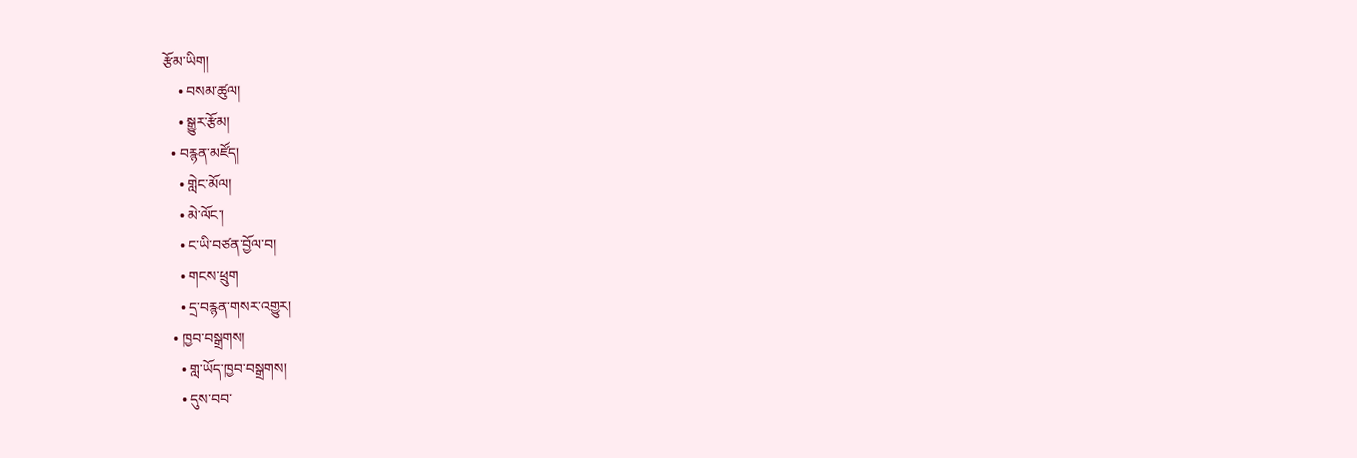རྩོམ་ཡིག།
    • བསམ་ཚུལ།
    • སྒྱུར་རྩོམ།
  • བརྙན་མཛོད།
    • གླེང་མོལ།
    • མེ་ལོང་།
    • ང་ཡི་བཙན་བྱོལ་བ།
    • གངས་ཕྲུག
    • དྲ་བརྙན་གསར་འགྱུར།
  • ཁྱབ་བསྒྲགས།
    • གླ་ཡོད་ཁྱབ་བསྒྲགས།
    • དུས་བབ་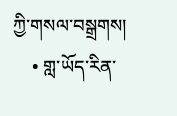ཀྱི་གསལ་བསྒྲགས།
    • གླ་ཡོད་རིན་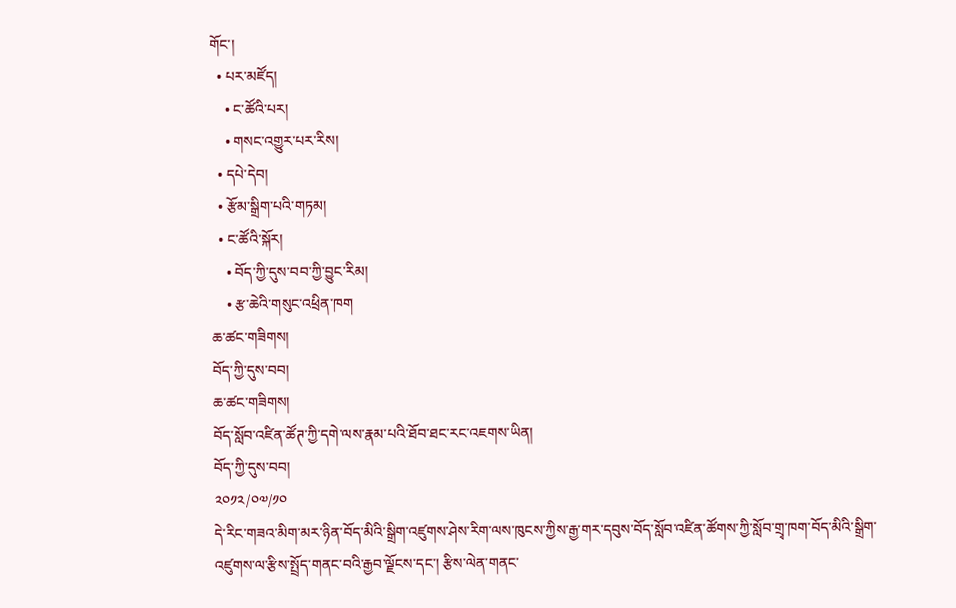གོང་།
  • པར་མཛོད།
    • ང་ཚོའི་པར།
    • གསང་འགྱུར་པར་རིས།
  • དཔེ་དེབ།
  • རྩོམ་སྒྲིག་པའི་གཏམ།
  • ང་ཚོའི་སྐོར།
    • བོད་ཀྱི་དུས་བབ་ཀྱི་བྱུང་རིམ།
    • རྩ་ཆེའི་གསུང་འཕྲིན་ཁག
ཆ་ཚང་གཟིགས།
བོད་ཀྱི་དུས་བབ།
ཆ་ཚང་གཟིགས།
བོད་སློབ་འཛིན་ཚོཊ་ཀྱི་དགེ་ལས་རྣམ་པའི་ཐོབ་ཐང་རང་འཇགས་ཡིན།
བོད་ཀྱི་དུས་བབ།
༢༠༡༢/༠༧/༡༠
དེ་རིང་གཟའ་མིག་མར་ཉིན་བོད་མིའི་སྒྲིག་འཛུགས་ཤེས་རིག་ལས་ཁུངས་ཀྱིས་རྒྱ་གར་དབུས་བོད་སློབ་འཛིན་ཚོགས་ཀྱི་སློབ་གྲྭ་ཁག་བོད་མིའི་སྒྲིག་འཛུགས་ལ་རྩིས་སྤྲོད་གནང་བའི་རྒྱབ་ལྗོངས་དང་། རྩིས་ལེན་གནང་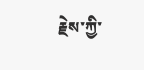རྗེས་ཀྱི་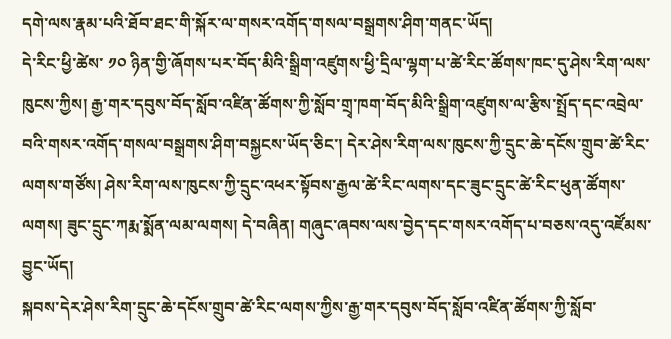དགེ་ལས་རྣམ་པའི་ཐོབ་ཐང་གི་སྐོར་ལ་གསར་འགོད་གསལ་བསྒྲགས་ཤིག་གནང་ཡོད།
དེ་རིང་ཕྱི་ཚེས་ ༡༠ ཉིན་གྱི་ཞོགས་པར་བོད་མིའི་སྒྲིག་འཛུགས་ཕྱི་དྲིལ་ལྷག་པ་ཚེ་རིང་ཚོགས་ཁང་དུ་ཤེས་རིག་ལས་ཁུངས་ཀྱིས། རྒྱ་གར་དབུས་བོད་སློབ་འཛིན་ཚོགས་ཀྱི་སློབ་གྲྭ་ཁག་བོད་མིའི་སྒྲིག་འཛུགས་ལ་རྩིས་སྤྲོད་དང་འབྲེལ་བའི་གསར་འགོད་གསལ་བསྒྲགས་ཤིག་བསྐྱངས་ཡོད་ཅིང་། དེར་ཤེས་རིག་ལས་ཁུངས་ཀྱི་དྲུང་ཆེ་དངོས་གྲུབ་ཚེ་རིང་ལགས་གཙོས། ཤེས་རིག་ལས་ཁུངས་ཀྱི་དྲུང་འཕར་སྟོབས་རྒྱལ་ཚེ་རིང་ལགས་དང་ཟུང་དྲུང་ཚེ་རིང་ཕུན་ཚོགས་ལགས། ཟུང་དྲུང་ཀརྨ་སྨོན་ལམ་ལགས། དེ་བཞིན། གཞུང་ཞབས་ལས་བྱེད་དང་གསར་འགོད་པ་བཅས་འདུ་འཛོམས་བྱུང་ཡོད།
སྐབས་དེར་ཤེས་རིག་དྲུང་ཆེ་དངོས་གྲུབ་ཚེ་རིང་ལགས་ཀྱིས་རྒྱ་གར་དབུས་བོད་སློབ་འཛིན་ཚོགས་ཀྱི་སློབ་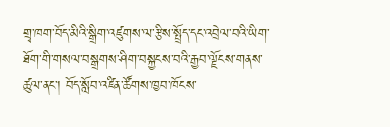གྲྭ་ཁག་བོད་མིའི་སྒྲིག་འཛུགས་ལ་རྩིས་སྤྲོད་དང་འབྲེལ་བའི་ཡིག་ཐོག་གི་གསལ་བསྒྲགས་ཤིག་བསྐྱངས་བའི་རྒྱབ་ལྗོངས་གནས་ཚུལ་ནང་། བོད་སློབ་འཛིན་ཚོགས་ཁྱབ་ཁོངས་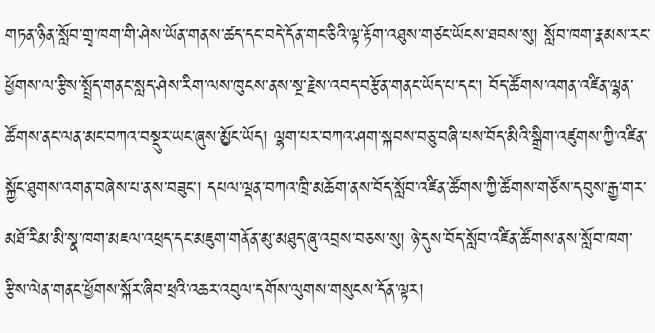གཏན་ཉིན་སློབ་གྲྭ་ཁག་གི་ཤེས་ཡོན་གནས་ཚད་དང་བདེ་དོན་གང་ཅིའི་ལྟ་རྟོག་འཐུས་གཙང་ཡོངས་ཐབས་སུ། སློབ་ཁག་རྣམས་རང་ཕྱོགས་ལ་རྩིས་སྤྲོད་གནང་སླད་ཤེས་རིག་ལས་ཁུངས་ནས་སྔ་རྗེས་འབད་བརྩོན་གནང་ཡོད་པ་དང་། བོད་ཚོགས་འགན་འཛིན་ལྷན་ཚོགས་ནང་ལན་མང་བཀའ་བསྡུར་ཡང་ཞུས་མྱོང་ཡོད། ལྷག་པར་བཀའ་ཤག་སྐབས་བཅུ་བཞི་པས་བོད་མིའི་སྒྲིག་འཛུགས་ཀྱི་འཛིན་སྐྱོང་ཐུགས་འགན་བཞེས་པ་ནས་བཟུང་། དཔལ་ལྡན་བཀའ་ཁྲི་མཆོག་ནས་བོད་སློབ་འཛིན་ཚོགས་ཀྱི་ཚོགས་གཙོས་དབུས་རྒྱ་གར་མཐོ་རིམ་མི་སྣ་ཁག་མཇལ་འཕྲད་དང་མཇུག་གནོན་མུ་མཐུད་ཞུ་འབྲས་བཅས་སུ། ཉེ་དུས་བོད་སློབ་འཛིན་ཚོགས་ནས་སློབ་ཁག་རྩིས་ལེན་གནང་ཕྱོགས་སྐོར་ཞིབ་ཕྲའི་འཆར་འབུལ་དགོས་ལུགས་གསུངས་དོན་ལྟར།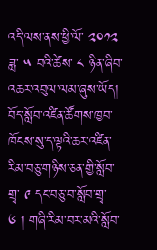འདི་ལས་ནས་ཕྱི་ལོ་ ༢༠༡༢ ཟླ་ ༥ བའི་ཚེས་ ༨ ཉིན་ཞིབ་འཆར་འབུལ་ལམ་ཞུས་ཡོད།
བོད་སློབ་འཛིན་ཚོགས་ཁྱབ་ཁོངས་སུ་ད་ལྟའི་ཆར་འཛིན་རིམ་བཅུ་གཉིས་ཅན་གྱི་སློབ་གྲྭ་ ༩ དང་བཅུ་བ་སློབ་གྲྭ་ ༦ ། གཞི་རིམ་བར་མའི་སློབ་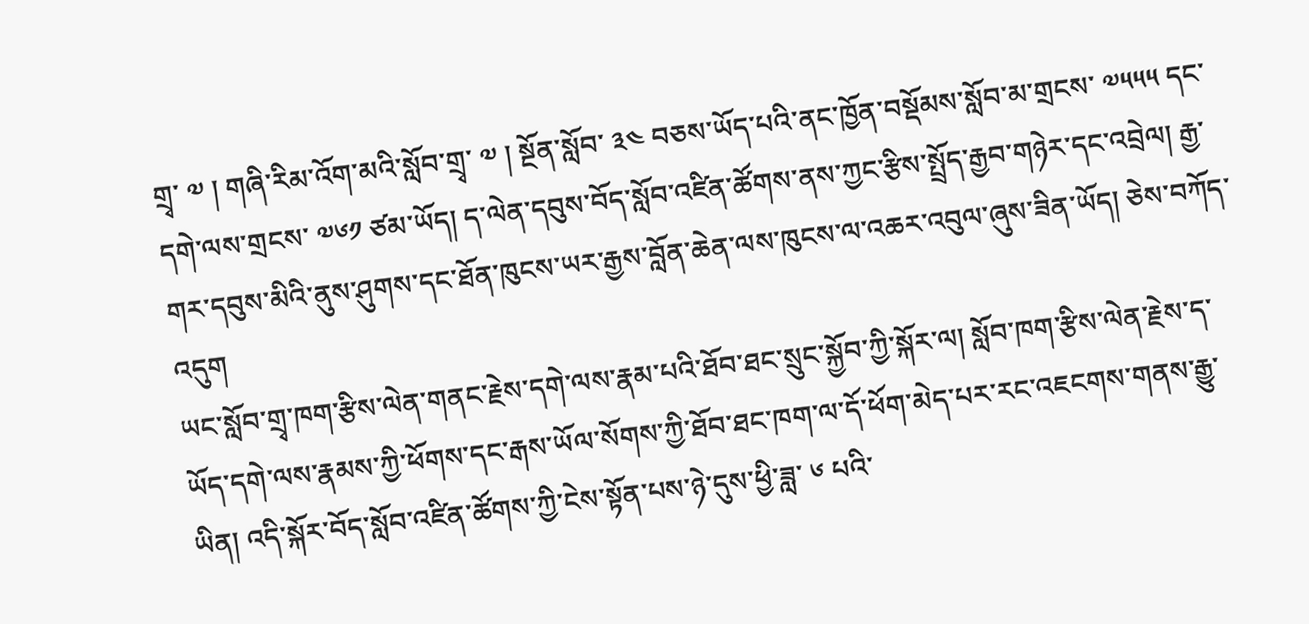གྲྭ་ ༧ ། གཞི་རིམ་འོག་མའི་སློབ་གྲྭ་ ༧ ། སྔོན་སློབ་ ༣༤ བཅས་ཡོད་པའི་ནང་ཁྱོན་བསྡོམས་སློབ་མ་གྲངས་ ༧༥༥༥ དང་དགེ་ལས་གྲངས་ ༧༦༡ ཙམ་ཡོད། ད་ལེན་དབུས་བོད་སློབ་འཛིན་ཚོགས་ནས་ཀྱང་རྩིས་སྤྲོད་རྒྱབ་གཉེར་དང་འབྲེལ། རྒྱ་གར་དབུས་མིའི་ནུས་ཤུགས་དང་ཐོན་ཁུངས་ཡར་རྒྱས་བློན་ཆེན་ལས་ཁུངས་ལ་འཆར་འབུལ་ཞུས་ཟིན་ཡོད། ཅེས་བཀོད་འདུག
ཡང་སློབ་གྲྭ་ཁག་རྩིས་ལེན་གནང་རྗེས་དགེ་ལས་རྣམ་པའི་ཐོབ་ཐང་སྲུང་སྐྱོབ་ཀྱི་སྐོར་ལ། སློབ་ཁག་རྩིས་ལེན་རྗེས་ད་ཡོད་དགེ་ལས་རྣམས་ཀྱི་ཕོགས་དང་རྒས་ཡོལ་སོགས་ཀྱི་ཐོབ་ཐང་ཁག་ལ་དོ་ཕོག་མེད་པར་རང་འཇངགས་གནས་རྒྱུ་ཡིན། འདི་སྐོར་བོད་སློབ་འཛིན་ཚོགས་ཀྱི་ངེས་སྟོན་པས་ཉེ་དུས་ཕྱི་ཟླ་ ༦ པའི་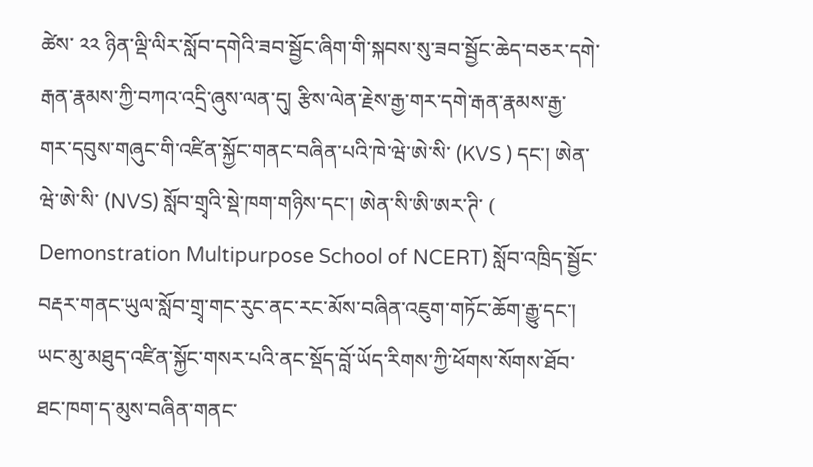ཚེས་ ༢༢ ཉིན་ལྡི་ལིར་སློབ་དགེའི་ཟབ་སྦྱོང་ཞིག་གི་སྐབས་སུ་ཟབ་སྦྱོང་ཆེད་བཅར་དགེ་རྒན་རྣམས་ཀྱི་བཀའ་འདྲི་ཞུས་ལན་དུ། རྩིས་ལེན་རྗེས་རྒྱ་གར་དགེ་རྒན་རྣམས་རྒྱ་གར་དབུས་གཞུང་གི་འཛིན་སྐྱོང་གནང་བཞིན་པའི་ཁེ་ཝེ་ཨེ་སི་ (KVS ) དང་། ཨེན་ཝེ་ཨེ་སི་ (NVS) སློབ་གྲྭའི་སྡེ་ཁག་གཉིས་དང་། ཨེན་སི་ཨི་ཨར་ཊི་ ( Demonstration Multipurpose School of NCERT) སློབ་འཁྲིད་སྦྱོང་བརྡར་གནང་ཡུལ་སློབ་གྲྭ་གང་རུང་ནང་རང་མོས་བཞིན་འཇུག་གཏོང་ཆོག་རྒྱུ་དང་། ཡང་མུ་མཐུད་འཛིན་སྐྱོང་གསར་པའི་ནང་སྡོད་བློ་ཡོད་རིགས་ཀྱི་ཕོགས་སོགས་ཐོབ་ཐང་ཁག་ད་མུས་བཞིན་གནང་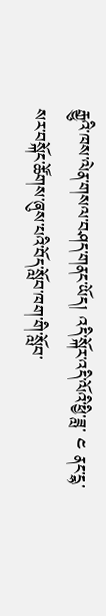རྒྱུའི་ཁས་ལེན་གསལ་བཤད་གནང་ཡོད། འདི་སྐོར་འདི་ལོའི་ཕྱི་ཟླ་ ༤ ནང་དྷ་སར་བསྐོང་ཚོགས་ཞུས་པའི་བོད་སློབ་ཁག་གི་སློབ་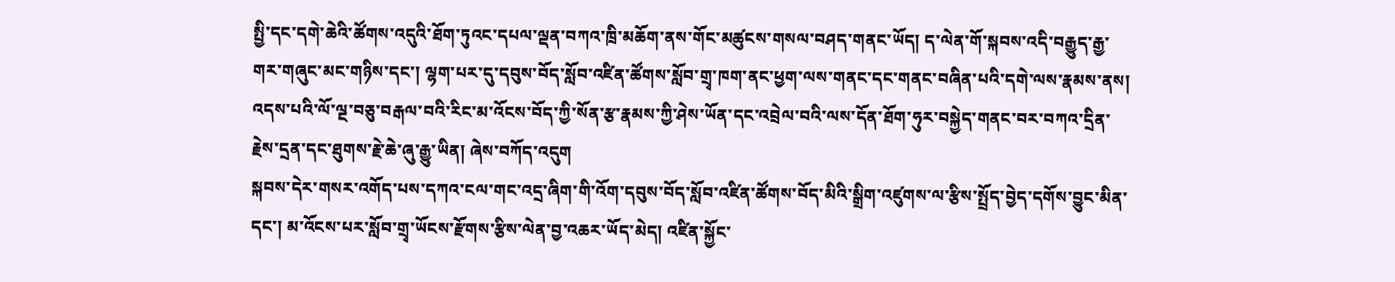སྤྱི་དང་དགེ་ཆེའི་ཚོགས་འདུའི་ཐོག་ཏུའང་དཔལ་ལྡན་བཀའ་ཁྲི་མཆོག་ནས་གོང་མཚུངས་གསལ་བཤད་གནང་ཡོད། ད་ལེན་གོ་སྐབས་འདི་བརྒྱུད་རྒྱ་གར་གཞུང་མང་གཉིས་དང་། ལྷག་པར་དུ་དབུས་བོད་སློབ་འཛིན་ཚོགས་སློབ་གྲྭ་ཁག་ནང་ཕྱག་ལས་གནང་དང་གནང་བཞིན་པའི་དགེ་ལས་རྣམས་ནས། འདས་པའི་ལོ་ལྔ་བཅུ་བརྒལ་བའི་རིང་མ་འོངས་བོད་ཀྱི་སོན་རྩ་རྣམས་ཀྱི་ཤེས་ཡོན་དང་འབྲེལ་བའི་ལས་དོན་ཐོག་ཧུར་བསྐྱེད་གནང་བར་བཀའ་དྲིན་རྗེས་དྲན་དང་ཐུགས་རྗེ་ཆེ་ཞུ་རྒྱུ་ཡིན། ཞེས་བཀོད་འདུག
སྐབས་དེར་གསར་འགོད་པས་དཀའ་ངལ་གང་འདྲ་ཞིག་གི་འོག་དབུས་བོད་སློབ་འཛིན་ཚོགས་བོད་མིའི་སྒྲིག་འཛུགས་ལ་རྩིས་སྤྲོད་བྱེད་དགོས་བྱུང་མིན་དང་། མ་འོངས་པར་སློབ་གྲྭ་ཡོངས་རྫོགས་རྩིས་ལེན་བྱ་འཆར་ཡོད་མེད། འཛིན་སྐྱོང་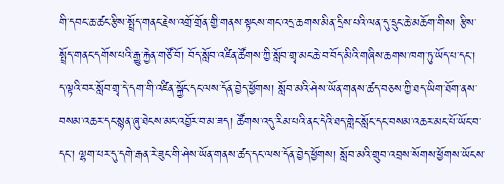གི་དབང་ཆ་ཚང་རྩིས་སྤྲོད་གནང་རྗེས་འགྲོ་གྲོན་གྱི་གནས་སྟངས་གང་འདྲ་ཆགས་མིན་དྲིས་པའི་ལན་དུ་དྲུང་ཆེ་མཆོག་གིས། རྩིས་སྤྲོད་གནང་དགོས་པའི་རྒྱུ་རྐྱེན་གཙོ་བོ། བོད་སློབ་འཛིན་ཚོགས་ཀྱི་སློབ་གྲྭ་མང་ཆེ་བ་བོད་མིའི་གཞིས་ཆགས་ཁག་ཏུ་ཡོད་པ་དང་། ད་ལྟའི་བར་སློབ་གྲྭ་དེ་དག་གི་འཛིན་སྐྱོང་དང་ལས་དོན་བྱེད་ཕྱོགས། སློབ་མའི་ཤེས་ཡོན་གནས་ཚད་བཅས་ཀྱི་ཐད་ཡིག་ཐོག་ནས་བསམ་འཆར་དང་སྙན་ཞུ་ཐེངས་མང་འབྱོར་བ་མ་ཟད། ཚོགས་འདུ་རིམ་པའི་ནང་དེའི་ཐད་གླེང་སློང་དང་བསམ་འཆར་མང་པོ་ཡོང་བ་དང་། ལྷག་པར་དུ་དགེ་རྒན་རེ་ཟུང་གི་ཤེས་ཡོན་གནས་ཚད་དང་ལས་དོན་བྱེད་ཕྱོགས། སློབ་མའི་གྲུབ་འབྲས་སོགས་ཕྱོགས་ཡོངས་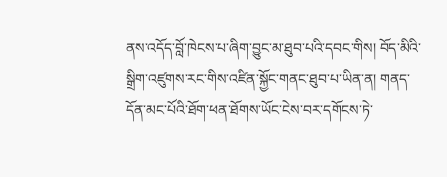ནས་འདོད་བློ་ཁེངས་པ་ཞིག་བྱུང་མ་ཐུབ་པའི་དབང་གིས། བོད་མིའི་སྒྲིག་འཛུགས་རང་གིས་འཛིན་སྐྱོང་གནང་ཐུབ་པ་ཡིན་ན། གནད་དོན་མང་པོའི་ཐོག་ཕན་ཐོགས་ཡོང་ངེས་བར་དགོངས་ཏེ་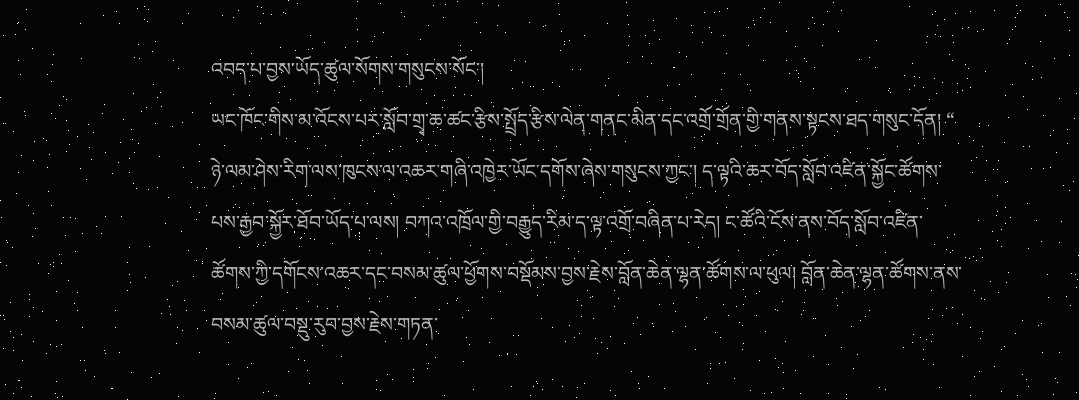འབད་པ་བྱས་ཡོད་ཚུལ་སོགས་གསུངས་སོང་།
ཡང་ཁོང་གིས་མ་འོངས་པར་སློབ་གྲྭ་ཆ་ཚང་རྩིས་སྤྲོད་རྩིས་ལེན་གནང་མིན་དང་འགྲོ་གྲོན་གྱི་གནས་སྟངས་ཐད་གསུང་དོན། “ ཉེ་ལམ་ཤེས་རིག་ལས་ཁུངས་ལ་འཆར་གཞི་འཁྱེར་ཡོང་དགོས་ཞེས་གསུངས་ཀྱང་། ད་ལྟའི་ཆར་བོད་སློབ་འཛིན་སྐྱོང་ཚོགས་པས་རྒྱབ་སྐྱོར་ཐོབ་ཡོད་པ་ལས། བཀའ་འཁྲོལ་གྱི་བརྒྱུད་རིམ་ད་ལྟ་འགྲོ་བཞིན་པ་རེད། ང་ཚོའི་ངོས་ནས་བོད་སློབ་འཛིན་ཚོགས་ཀྱི་དགོངས་འཆར་དང་བསམ་ཚུལ་ཕྱོགས་བསྡོམས་བྱས་རྗེས་བློན་ཆེན་ལྷན་ཚོགས་ལ་ཕུལ། བློན་ཆེན་ལྷན་ཚོགས་ནས་བསམ་ཚུལ་བསྡུ་རུབ་བྱས་རྗེས་གཏན་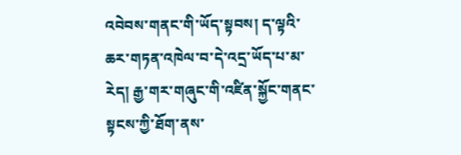འབེབས་གནང་གི་ཡོད་སྟབས། ད་ལྟའི་ཆར་གཏན་འཁེལ་བ་དེ་འདྲ་ཡོད་པ་མ་རེད། རྒྱ་གར་གཞུང་གི་འཛིན་སྐྱོང་གནང་སྟངས་ཀྱི་ཐོག་ནས་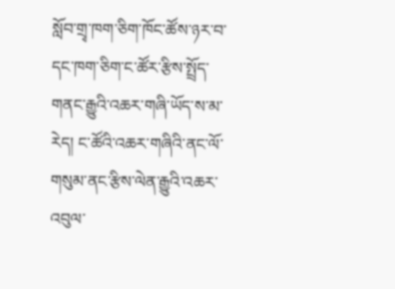སློབ་གྲྭ་ཁག་ཅིག་ཁོང་ཚོས་ཉར་བ་དང་ཁག་ཅིག་ང་ཚོར་རྩིས་སྤྲོད་གནང་རྒྱུའི་འཆར་གཞི་ཡོད་ས་མ་རེད། ང་ཚོའི་འཆར་གཞིའི་ནང་ལོ་གསུམ་ནང་རྩིས་ལེན་རྒྱུའི་འཆར་འབུལ་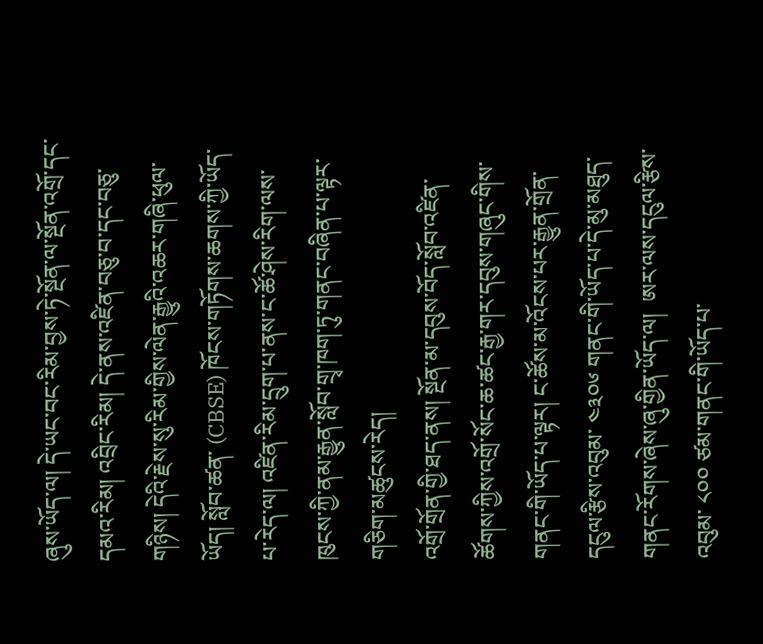ཞུས་ཡོད་ལ། དེ་ཡང་བང་རིམ་བྱས་ཏེ་སྔོན་ལ་སྔོན་འགྲོ་དང་དམའ་རིམ། འབྲིང་རིམ། དེ་ནས་འཛིན་བཅུ་བ་དང་བཅུ་གཉིས། དེའི་རྗེས་སུ་རིམ་གྱིས་ལེན་རྒྱུའི་འཆར་གཞི་ཕུལ་ཡོད། སློབ་ཚན་ (CBSE) ཁོངས་གཏོགས་ཆགས་ཀྱི་ཡོད་པ་རེད་ལ། འཛིན་རིམ་དྲུག་པ་ནས་ང་ཚོ་ཤེས་རིག་ལས་ཁུངས་ཀྱི་ནམ་རྒྱུན་སློབ་གྲྭ་ཁག་ཏུ་གནང་བཞིན་པ་ལྟར་གཅིག་མཚུངས་རེད།
འགྲོ་གྲོན་གྱི་ཐད་ནས། སྔོན་མ་དབུས་བོད་སློབ་འཛིན་ཚོགས་ཀྱིས་འགྲོ་སོང་ཆ་ཚང་རྒྱ་གར་དབུས་གཞུང་གིས་གནང་གི་ཡོད་པ་ལྟར། ང་ཚོས་མ་འོངས་པར་རྒྱུན་གྲོན་དངུལ་རྩིས་འབུམ་ ༤༣༠༦ གནང་གི་ཡོད་པ་དེ་མུ་མཐུད་གནང་རོགས་ཞེས་ཞུ་གྱིན་ཡོད་ལ།  ཨར་ལས་དངུལ་རྩིས་འབུམ་ ༨༠༠ ཙམ་གནང་གི་ཡོད་པ་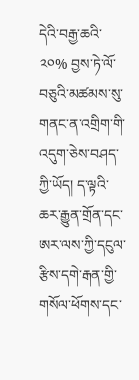དེའི་བརྒྱ་ཆའི་ ༢༠% བྱས་ཏེ་ལོ་བཅུའི་མཚམས་སུ་གནང་ན་འགྲིག་གི་འདུག་ཅེས་བཤད་ཀྱི་ཡོད། ད་ལྟའི་ཆར་རྒྱུན་གྲོན་དང་ཨར་ལས་ཀྱི་དངུལ་རྩིས་དགེ་རྒན་གྱི་གསོལ་ཕོགས་དང་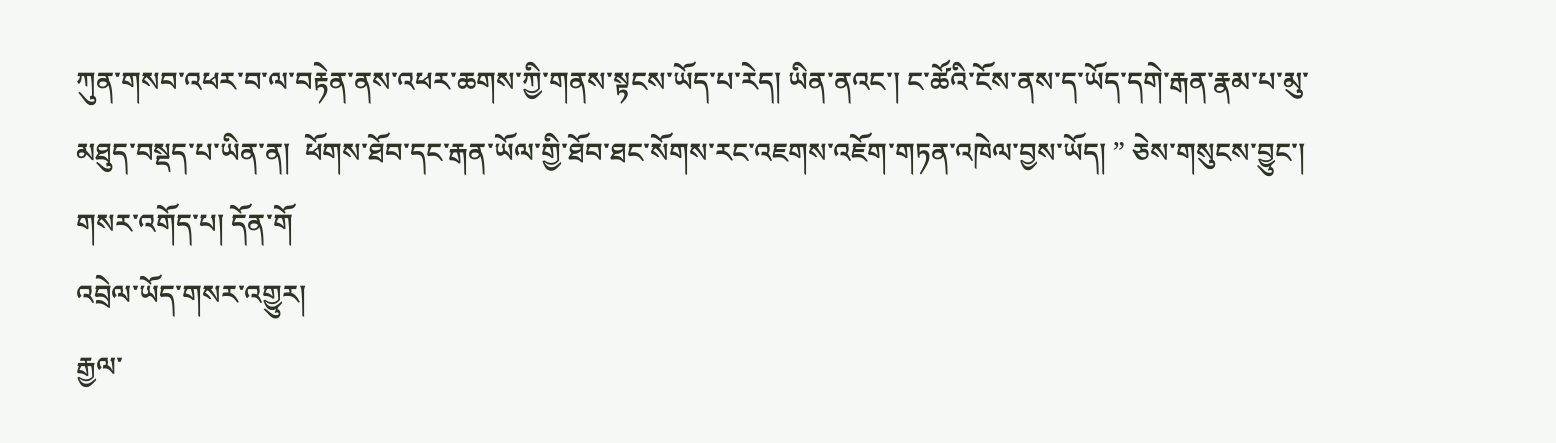ཀུན་གསབ་འཕར་བ་ལ་བརྟེན་ནས་འཕར་ཆགས་ཀྱི་གནས་སྟངས་ཡོད་པ་རེད། ཡིན་ནའང་། ང་ཚོའི་ངོས་ནས་ད་ཡོད་དགེ་རྒན་རྣམ་པ་མུ་མཐུད་བསྡད་པ་ཡིན་ན།  ཕོགས་ཐོབ་དང་རྒན་ཡོལ་གྱི་ཐོབ་ཐང་སོགས་རང་འཇགས་འཇོག་གཏན་འཁེལ་བྱས་ཡོད། ” ཅེས་གསུངས་བྱུང་།
གསར་འགོད་པ། དོན་གོ
འབྲེལ་ཡོད་གསར་འགྱུར།
རྒྱལ་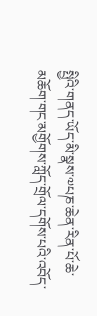སྤྱིའི་གནད་ཡོད་མི་སྣས་༧པཎ་ཆེན་རིན་པོ་ཆེ་མཆོག་གང་མགྱོགས་ཀློད་གྲོལ་དགོས་པའི་འབོད་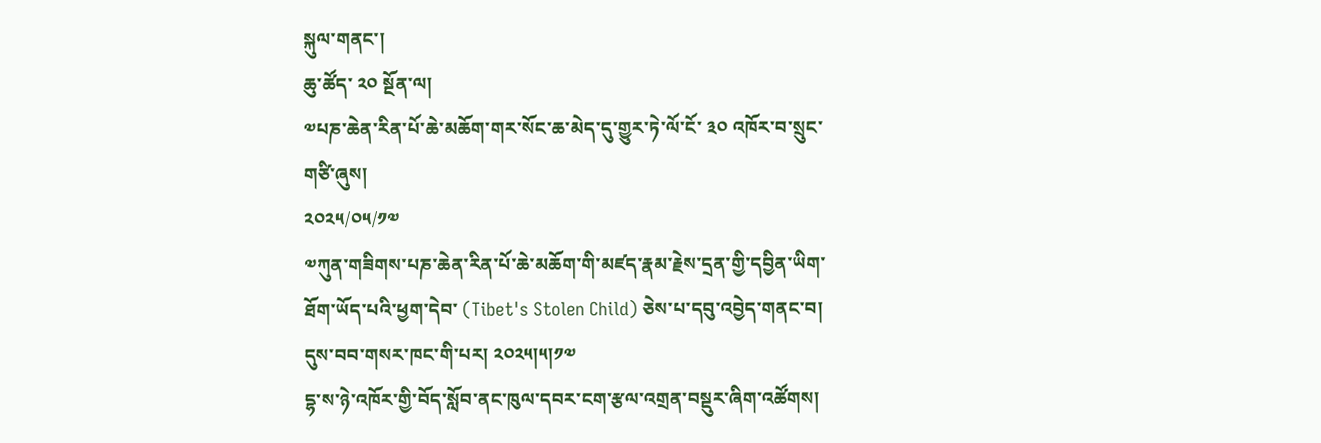སྐུལ་གནང་།
ཆུ་ཚོད་ ༢༠ སྔོན་ལ།
༧པཎ་ཆེན་རིན་པོ་ཆེ་མཆོག་གར་སོང་ཆ་མེད་དུ་གྱུར་ཏེ་ལོ་ངོ་ ༣༠ འཁོར་བ་སྲུང་གཙི་ཞུས།
༢༠༢༥/༠༥/༡༧
༧ཀུན་གཟིགས་པཎ་ཆེན་རིན་པོ་ཆེ་མཆོག་གི་མཛད་རྣམ་རྗེས་དྲན་གྱི་དབྱིན་ཡིག་ཐོག་ཡོད་པའི་ཕྱག་དེབ་ (Tibet's Stolen Child) ཅེས་པ་དབུ་འབྱེད་གནང་བ། དུས་བབ་གསར་ཁང་གི་པར། ༢༠༢༥།༥།༡༧
དྷ་ས་ཉེ་འཁོར་གྱི་བོད་སློབ་ནང་ཁུལ་དབར་ངག་རྩལ་འགྲན་བསྡུར་ཞིག་འཚོགས།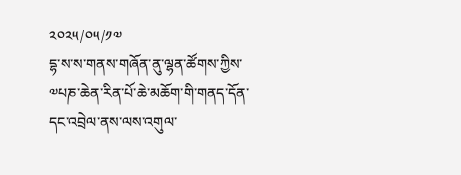༢༠༢༥/༠༥/༡༧
དྷ་ས་ས་གནས་གཞོན་ནུ་ལྷན་ཚོགས་ཀྱིས་༧པཎ་ཆེན་རིན་པོ་ཆེ་མཆོག་གི་གནད་དོན་དང་འབྲེལ་ནས་ལས་འགུལ་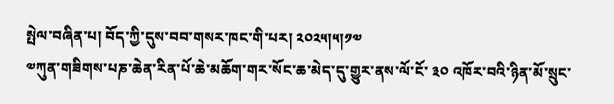སྤེལ་བཞིན་པ། བོད་ཀྱི་དུས་བབ་གསར་ཁང་གི་པར། ༢༠༢༥།༥།༡༧
༧ཀུན་གཟིགས་པཎ་ཆེན་རིན་པོ་ཆེ་མཆོག་གར་སོང་ཆ་མེད་དུ་གྱུར་ནས་ལོ་ངོ་ ༣༠ འཁོར་བའི་ཉིན་མོ་སྲུང་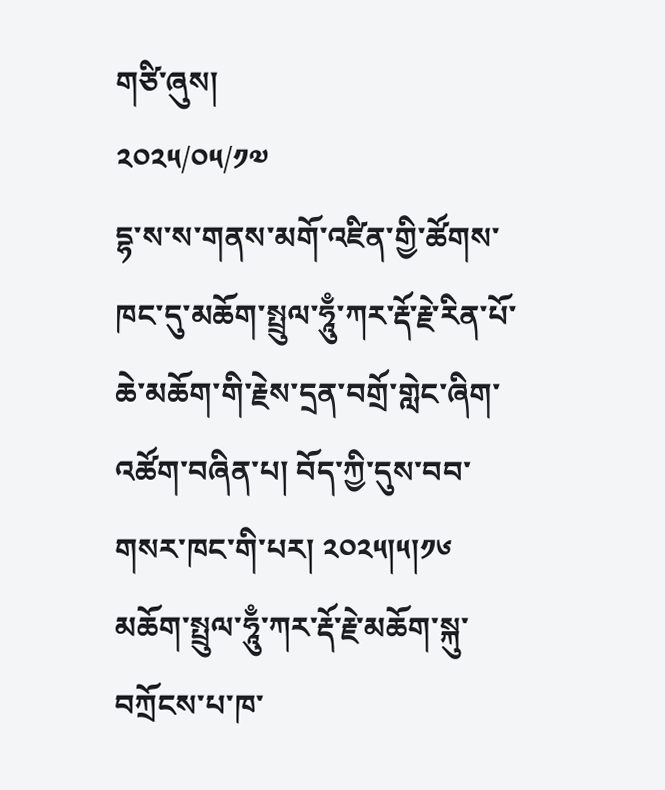གཙི་ཞུས།
༢༠༢༥/༠༥/༡༧
དྷ་ས་ས་གནས་མགོ་འཛིན་གྱི་ཚོགས་ཁང་དུ་མཆོག་སྤྲུལ་ཧཱུྃ་ཀར་རྡོ་རྗེ་རིན་པོ་ཆེ་མཆོག་གི་རྗེས་དྲན་བགྲོ་གླེང་ཞིག་འཚོག་བཞིན་པ། བོད་ཀྱི་དུས་བབ་གསར་ཁང་གི་པར། ༢༠༢༥།༥།༡༦
མཆོག་སྤྲུལ་ཧཱུྃ་ཀར་རྡོ་རྗེ་མཆོག་སྐུ་བཀྲོངས་པ་ཁ་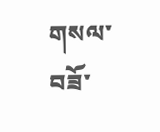གསལ་བཟོ་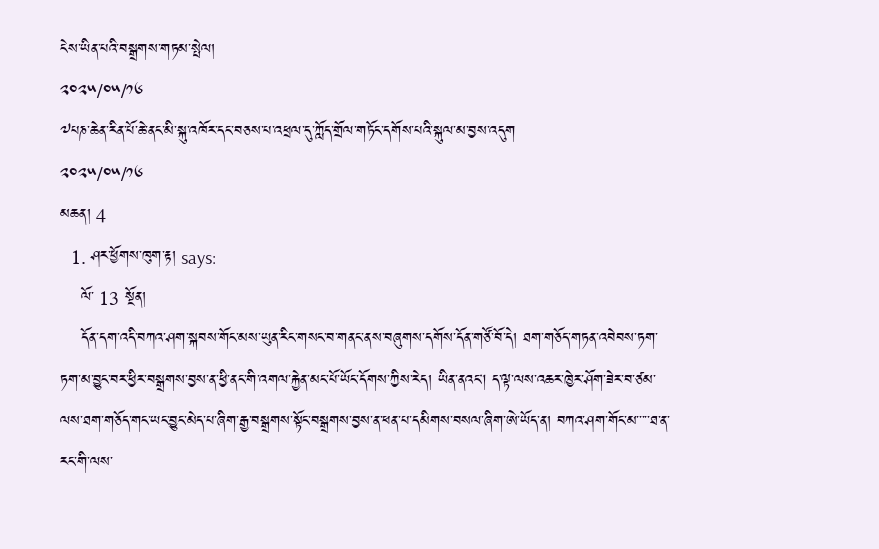ངེས་ཡིན་པའི་བསྒྲགས་གཏམ་སྤེལ།
༢༠༢༥/༠༥/༡༦
༧པཎ་ཆེན་རིན་པོ་ཆེ་ནང་མི་སྐུ་འཁོར་དང་བཅས་པ་འཕྲལ་དུ་ཀློད་གྲོལ་གཏོང་དགོས་པའི་སྐུལ་མ་བྱས་འདུག
༢༠༢༥/༠༥/༡༦
མཆན། 4
  1. ཤར་ཕྱོགས་ཁུག་རྟ། says:
    ལོ་ 13 སྔོན།
    དོན་དག་འདི་བཀའ་ཤག་སྐབས་གོང་མས་ཡུན་རིང་གསང་བ་གནང་ནས་བཞུགས་དགོས་དོན་གཙོ་བོ་དེ། ཐག་གཅོད་གཏན་འབེབས་ཏག་ཏག་མ་བྱུང་བར་ཕྱིར་བསྒྲགས་བྱས་ན་ཕྱི་ནང་གི་འགལ་རྐྱེན་མང་པོ་ཡོང་དོགས་ཀྱིས་རེད། ཡིན་ནའང། ད་ལྟ་ལས་འཆར་ཁྱེར་ཤོག་ཟེར་བ་ཙམ་ལས་ཐག་གཅོད་གང་ཡང་བྱུང་མེད་པ་ཞིག་རྒྱ་བསྒྲགས་སྟོང་བསྒྲགས་བྱས་ན་ཕན་པ་དམིགས་བསལ་ཞིག་ཨེ་ཡོད་ན། བཀའ་ཤག་གོང་མ་་་་་ཐ་ན་རང་གི་ལས་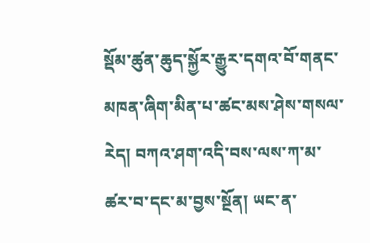སྡོམ་ཚུན་ཆུད་སྐྱོར་རྒྱུར་དགའ་བོ་གནང་མཁན་ཞིག་མིན་པ་ཚང་མས་ཤེས་གསལ་རེད། བཀའ་ཤག་འདི་བས་ལས་ཀ་མ་ཚར་བ་དང་མ་བྱས་སྔོན། ཡང་ན་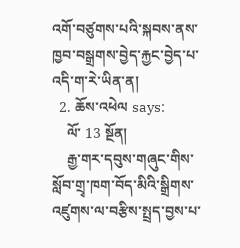འགོ་བཙུགས་པའི་སྐབས་ནས་ཁྱབ་བསྒྲགས་བྱེད་རྐྱང་བྱེད་པ་འདི་ག་རེ་ཡིན་ན།
  2. ཆོས་འཕེལ says:
    ལོ་ 13 སྔོན།
    རྒྱ་གར་དབུས་གཞུང་གིས་སློབ་གྲྭ་ཁག་བོད་མིའི་སྒྲིགས་འཛུགས་ལ་བརྩིས་སྤྲད་བྱས་པ་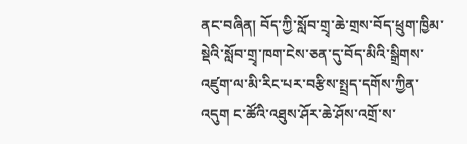ནང་བཞིན། བོད་ཀྱི་སློབ་གྲྭ་ཆེ་གྲས་བོད་ཕྲུག་ཁྱིམ་སྡེའི་སློབ་གྲྭ་ཁག་ངེས་ཅན་དུ་བོད་མིའི་སྒྲིགས་འཛུག་ལ་མི་རིང་པར་བརྩིས་སྤྲད་དགོས་ཀྱིན་འདུག ང་ཚོའི་འཐུས་ཤོར་ཆེ་ཤོས་འགྲོ་ས་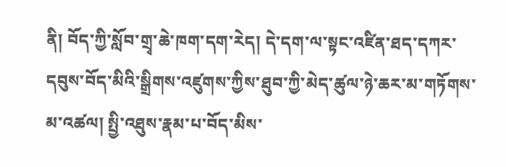ནི། བོད་ཀྱི་སློབ་གྲྭ་ཆེ་ཁག་དག་རེད། དེ་དག་ལ་སྟང་འཛིན་ཐད་དཀར་དབུས་བོད་མིའི་སྒྲིགས་འཛུགས་ཀྱིས་ཐུབ་ཀྱི་མེད་ཚུལ་ཉེ་ཆར་མ་གཏོགས་མ་འཚལ། སྤྱི་འཐུས་རྣམ་པ་བོད་མིས་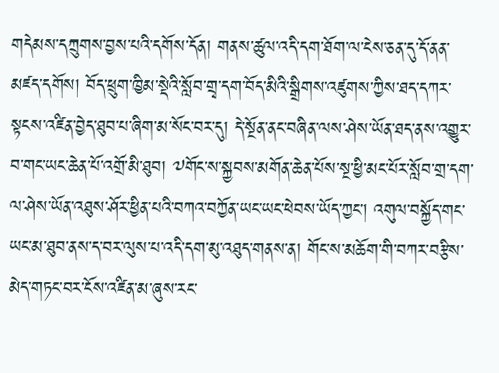གདེམས་དཀྲུགས་བྱས་པའི་དགོས་དོན། གནས་ཚུལ་འདི་དག་ཐོག་ལ་ངེས་ཅན་དུ་དོ་ནན་མཛད་དགོས། བོད་ཕྲུག་ཁྱིམ་སྡེའི་སློབ་གྲྭ་དག་བོད་མིའི་སྒྲིགས་འཛུགས་ཀྱིས་ཐད་དཀར་སྟངས་འཛིན་བྱེད་ཐུབ་པ་ཞིག་མ་སོང་བར་དུ། དེ་སྔོན་ནང་བཞིན་ལས་ཤེས་ཡོན་ཐད་ནས་འགྱུར་བ་གང་ཡང་ཆེན་པོ་འགྲོ་མི་ཐུབ། ༧གོང་ས་སྐྱབས་མགོན་ཆེན་པོས་སྔ་ཕྱི་མང་པོར་སློབ་གྲ་དག་ལ་ཤེས་ཡོན་འཐུས་ཤོར་ཕྱིན་པའི་བཀའ་བཀྱོན་ཡང་ཡང་ཕེབས་ཡོད་ཀྱང་། འགུལ་བསྐྱོད་གང་ཡང་མ་ཐུབ་ནས་ད་བར་ལུས་པ་འདི་དག་མུ་འཐུད་གནས་ན། གོང་ས་མཆོག་གི་བཀར་བརྩིས་མེད་གཏང་བར་ངོས་འཛིན་མ་ཞུས་རང་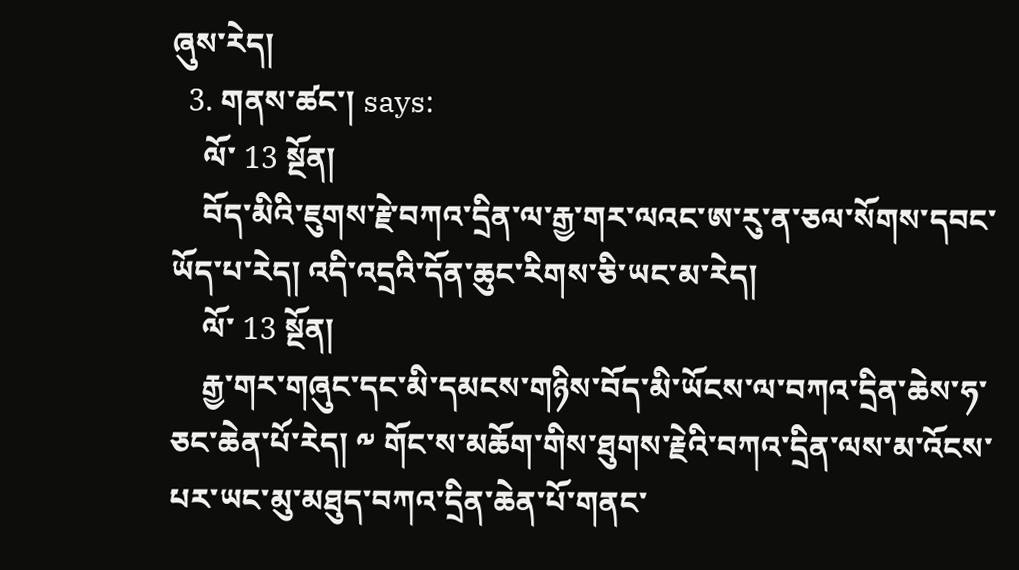ཞུས་རེད།
  3. གནས་ཚང་། says:
    ལོ་ 13 སྔོན།
    བོད་མིའི་ཇུགས་རྗེ་བཀའ་དྲིན་ལ་རྒྱ་གར་ལའང་ཨ་རུ་ན་ཅལ་སོགས་དབང་ཡོད་པ་རེད། འདི་འདྲའི་དོན་ཆུང་རིགས་ཅི་ཡང་མ་རེད།
    ལོ་ 13 སྔོན།
    རྒྱ་གར་གཞུང་དང་མི་དམངས་གཉིས་བོད་མི་ཡོངས་ལ་བཀའ་དྲིན་ཆེས་ཧ་ཅང་ཆེན་པོ་རེད། ༸ གོང་ས་མཆོག་གིས་ཐུགས་རྗེའི་བཀའ་དྲིན་ལས་མ་འོངས་པར་ཡང་མུ་མཐུད་བཀའ་དྲིན་ཆེན་པོ་གནང་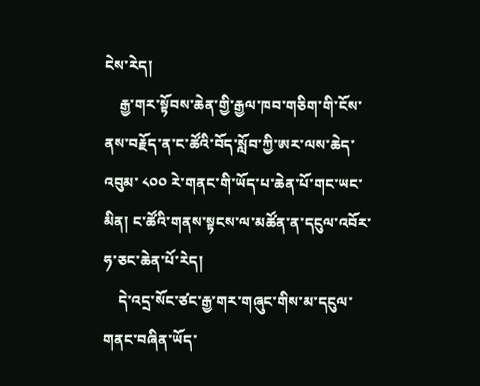ངེས་རེད།
    རྒྱ་གར་སྟོབས་ཆེན་གྱི་རྒྱལ་ཁབ་གཅིག་གི་ངོས་ནས་བརྗོད་ན་ང་ཚོའི་བོད་སློབ་ཀྱི་ཨར་ལས་ཆེད་འབུམ་ ༨༠༠ རེ་གནང་གི་ཡོད་པ་ཆེན་པོ་གང་ཡང་མིན། ང་ཚོའི་གནས་སྟངས་ལ་མཚོན་ན་དངུལ་འབོར་ཧ་ཅང་ཆེན་པོ་རེད།
    དེ་འདྲ་སོང་ཙང་རྒྱ་གར་གཞུང་གིས་མ་དངུལ་གནང་བཞིན་ཡོད་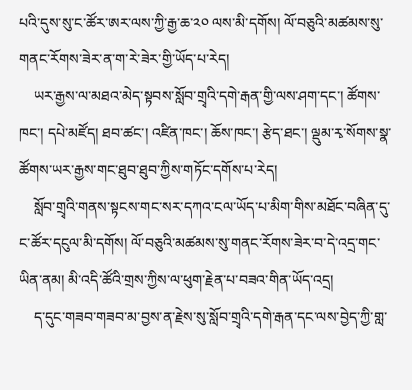པའི་དུས་སུ་ང་ཚོར་ཨར་ལས་ཀྱི་རྒྱ་ཆ་༢༠ ལས་མི་དགོས། ལོ་བཅུའི་མཚམས་སུ་གནང་རོགས་ཟེར་ན་ག་རེ་ཟེར་གྱི་ཡོད་པ་རེད།
    ཡར་རྒྱས་ལ་མཐའ་མེད་སྟབས་སློབ་གྲྭའི་དགེ་རྒན་གྱི་ལས་ཤག་དང་། ཚོགས་ཁང་། དཔེ་མཛོད། ཐབ་ཚང་། འཛིན་ཁང་། ཆོས་ཁང་། རྩེད་ཐང་། ལྡུམ་རྭ་སོགས་སྣ་ཚོགས་ཡར་རྒྱས་གང་ཐུབ་ཐུབ་ཀྱིས་གཏོང་དགོས་པ་རེད།
    སློབ་གྲྭའི་གནས་སྟངས་གང་སར་དཀའ་ངལ་ཡོད་པ་མིག་གིས་མཐོང་བཞིན་དུ་ང་ཚོར་དངུལ་མི་དགོས། ལོ་བཅུའི་མཚམས་སུ་གནང་རོགས་ཟེར་བ་དེ་འདྲ་གང་ཡིན་ནམ། མི་འདི་ཚོའི་གྲས་ཀྱིས་ལ་ཕུག་རྗེན་པ་བཟའ་གིན་ཡོད་འདྲ།
    ད་དུང་གཟབ་གཟབ་མ་བྱས་ན་རྗེས་སུ་སློབ་གྲྭའི་དགེ་རྒན་དང་ལས་བྱེད་ཀྱི་གླ་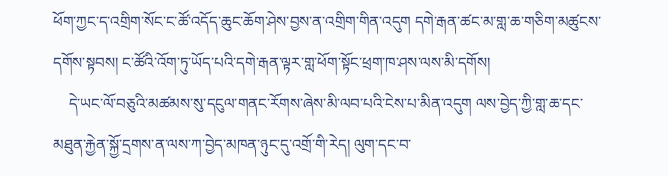ཕོག་ཀྱང་ད་འགྲིག་སོང་ང་ཚོ་འདོད་ཆུང་ཆོག་ཤེས་བྱས་ན་འགྲིག་གིན་འདུག དགེ་རྒན་ཚང་མ་གླ་ཆ་གཅིག་མཚུངས་དགོས་སྟབས། ང་ཚོའི་འོག་ཏུ་ཡོད་པའི་དགེ་རྒན་ལྟར་གླ་ཕོག་སྟོང་ཕྲག་ཁ་ཤས་ལས་མི་དགོས།
    དེ་ཡང་ལོ་བཅུའི་མཚམས་སུ་དངུལ་གནང་རོགས་ཞེས་མི་ལབ་པའི་ངེས་པ་མིན་འདུག ལས་བྱེད་ཀྱི་གླ་ཆ་དང་མཐུན་རྐྱེན་སྐྱོ་དྲགས་ན་ལས་ཀ་བྱེད་མཁན་ཉུང་དུ་འགྲོ་གི་རེད། ལུག་དང་བ་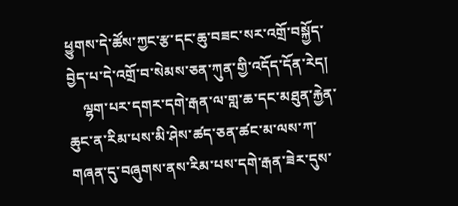ཕྱུགས་དེ་ཚོས་ཀྱང་རྩ་དང་ཆུ་བཟང་སར་འགྲོ་བསྐྱོད་བྱེད་པ་དེ་འགྲོ་བ་སེམས་ཅན་ཀུན་གྱི་འདོད་དོན་རེད།
    ལྷག་པར་དགར་དགེ་རྒན་ལ་གླ་ཆ་དང་མཐུན་རྐྱེན་ཆུང་ན་རིམ་པས་མི་ཤེས་ཚད་ཅན་ཚང་མ་ལས་ཀ་གཞན་དུ་བཞུགས་ནས་རིམ་པས་དགེ་རྒན་ཟེར་དུས་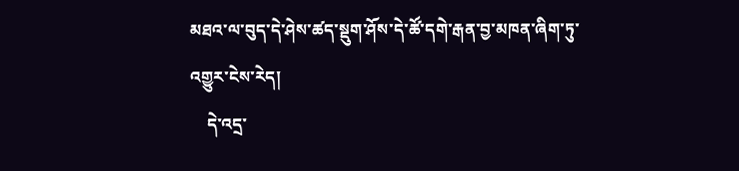མཐའ་ལ་བུད་དེ་ཤེས་ཚད་སྡུག་ཤོས་དེ་ཚོ་དགེ་རྒན་བྱ་མཁན་ཞིག་ཏུ་འགྱུར་ངེས་རེད།
    དེ་འདྲ་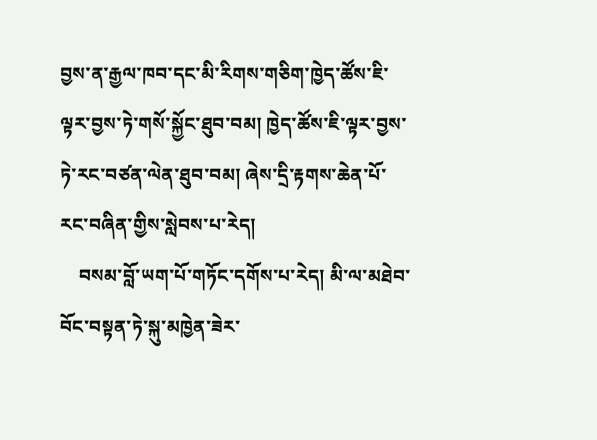བྱས་ན་རྒྱལ་ཁབ་དང་མི་རིགས་གཅིག་ཁྱེད་ཚོས་ཇི་ལྟར་བྱས་ཏེ་གསོ་སྐྱོང་ཐུབ་བམ། ཁྱེད་ཚོས་ཇི་ལྟར་བྱས་ཏེ་རང་བཙན་ལེན་ཐུབ་བམ། ཞེས་དྲི་རྟགས་ཆེན་པོ་རང་བཞིན་གྱིས་སླེབས་པ་རེད།
    བསམ་བློ་ཡག་པོ་གཏོང་དགོས་པ་རེད། མི་ལ་མཐེབ་བོང་བསྟན་ཏེ་སྐུ་མཁྱེན་ཟེར་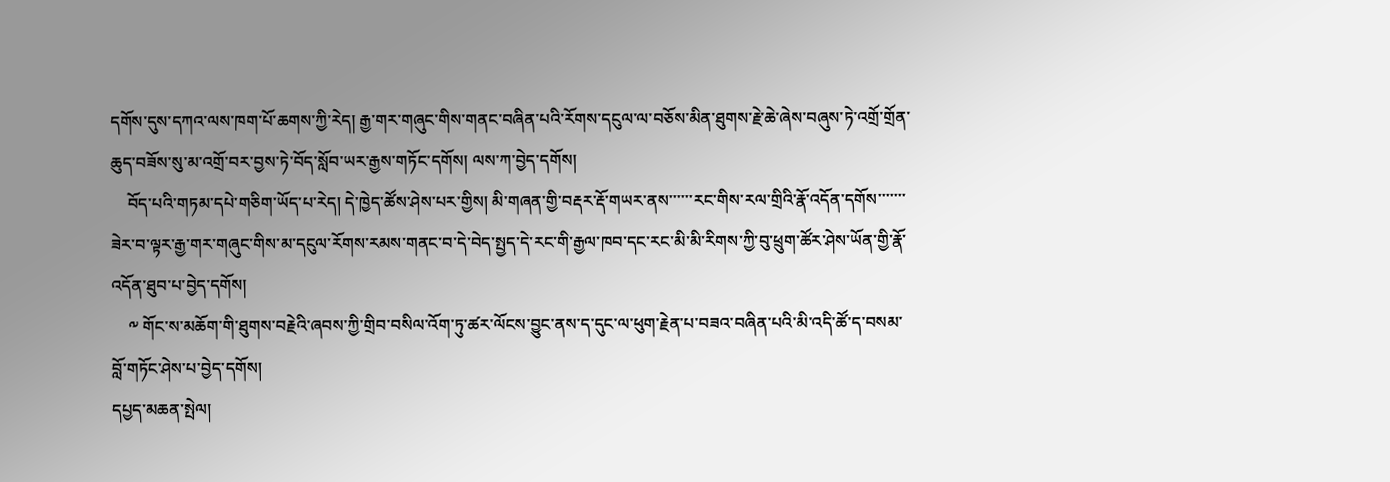དགོས་དུས་དཀའ་ལས་ཁག་པོ་ཆགས་ཀྱི་རེད། རྒྱ་གར་གཞུང་གིས་གནང་བཞིན་པའི་རོགས་དངུལ་ལ་བཅོས་མིན་ཐུགས་རྗེ་ཆེ་ཞེས་བཞུས་ཏེ་འགྲོ་གྲོན་ཆུད་བཟོས་སུ་མ་འགྲོ་བར་བྱས་ཏེ་བོད་སློབ་ཡར་རྒྱས་གཏོང་དགོས། ལས་ཀ་བྱེད་དགོས།
    བོད་པའི་གཏམ་དཔེ་གཅིག་ཡོད་པ་རེད། དེ་ཁྱེད་ཚོས་ཤེས་པར་གྱིས། མི་གཞན་གྱི་བརྡར་རྡོ་གཡར་ནས་་་་་་རང་གིས་རལ་གྲིའི་རྣོ་འདོན་དགོས་་་་་་་ཟེར་བ་ལྟར་རྒྱ་གར་གཞུང་གིས་མ་དངུལ་རོགས་རམས་གནང་བ་དེ་བེད་སྤྱད་དེ་རང་གི་རྒྱལ་ཁབ་དང་རང་མི་མི་རིགས་ཀྱི་བུ་ཕྲུག་ཚོར་ཤེས་ཡོན་གྱི་རྣོ་འདོན་ཐུབ་པ་བྱེད་དགོས།
    ༸ གོང་ས་མཆོག་གི་ཐུགས་བརྗེའི་ཞབས་ཀྱི་གྲིབ་བསིལ་འོག་ཏུ་ཚར་ལོངས་བྱུང་ནས་ད་དུང་ལ་ཕུག་རྗེན་པ་བཟའ་བཞིན་པའི་མི་འདི་ཚོ་ད་བསམ་བློ་གཏོང་ཤེས་པ་བྱེད་དགོས།
དཔྱད་མཆན་སྤེལ།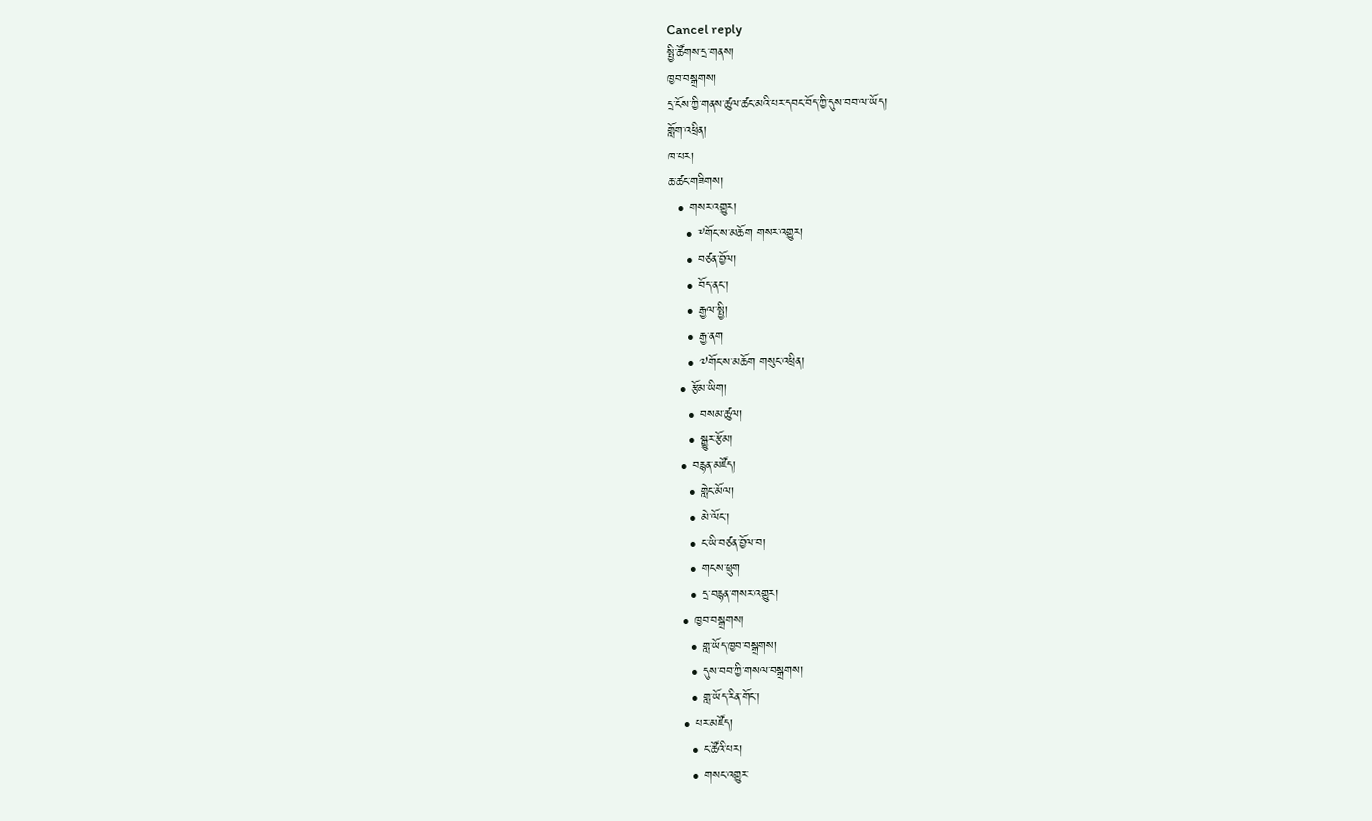Cancel reply
སྤྱི་ཚོགས་དྲ་གནས།
ཁྱབ་བསྒྲགས།
དྲ་ངོས་ཀྱི་གནས་ཚུལ་ཚང་མའི་པར་དབང་བོད་ཀྱི་དུས་བབ་ལ་ཡོད།
གློག་འཕྲིན།
ཁ་པར།
ཆ་ཚང་གཟིགས།
  • གསར་འགྱུར།
    • ༸གོང་ས་མཆོག གསར་འགྱུར།
    • བཙན་བྱོལ།
    • བོད་ནང་།
    • རྒྱལ་སྤྱི།
    • རྒྱ་ནག
    • ༧གོང་ས་མཆོག གསུང་འཕྲིན།
  • རྩོམ་ཡིག།
    • བསམ་ཚུལ།
    • སྒྱུར་རྩོམ།
  • བརྙན་མཛོད།
    • གླེང་མོལ།
    • མེ་ལོང་།
    • ང་ཡི་བཙན་བྱོལ་བ།
    • གངས་ཕྲུག
    • དྲ་བརྙན་གསར་འགྱུར།
  • ཁྱབ་བསྒྲགས།
    • གླ་ཡོད་ཁྱབ་བསྒྲགས།
    • དུས་བབ་ཀྱི་གསལ་བསྒྲགས།
    • གླ་ཡོད་རིན་གོང་།
  • པར་མཛོད།
    • ང་ཚོའི་པར།
    • གསང་འགྱུར་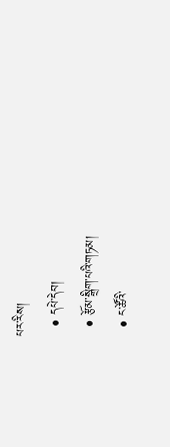པར་རིས།
  • དཔེ་དེབ།
  • རྩོམ་སྒྲིག་པའི་གཏམ།
  • ང་ཚོའི་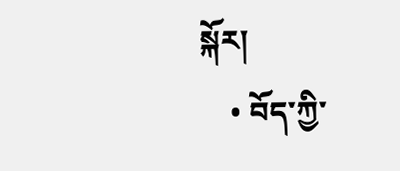སྐོར།
    • བོད་ཀྱི་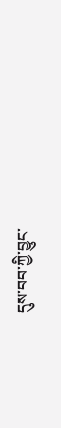དུས་བབ་ཀྱི་བྱུང་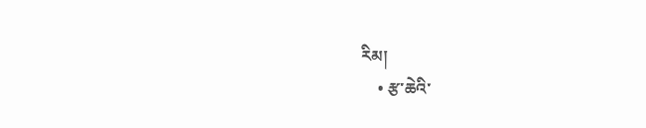རིམ།
    • རྩ་ཆེའི་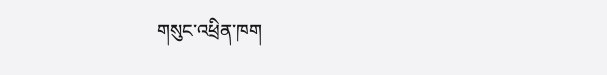གསུང་འཕྲིན་ཁག